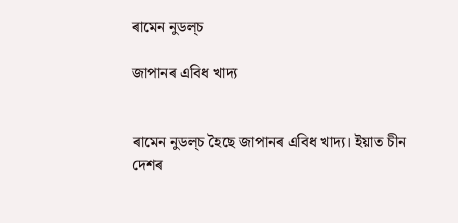ৰামেন নুডল্‌চ

জাপানৰ এবিধ খাদ্য


ৰামেন নুডল্‌চ হৈছে জাপানৰ এবিধ খাদ্য। ইয়াত চীন দেশৰ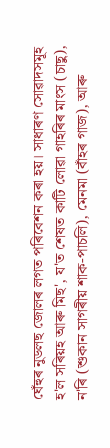ঘেঁহুৰ নুডলছ জোলৰ লগত পৰিবেশন কৰা হয়। সাধাৰণ সোৱাদসমূহ হ'ল সৰিয়হ আৰু মিছ', য'ত শেষত কাটি লোৱা গাহৰিৰ মাংস (চাছু), ন'ৰি (শুকান সাগৰীয় শাক-পাচলি), মেনমা (বাঁহৰ গাজ), আৰু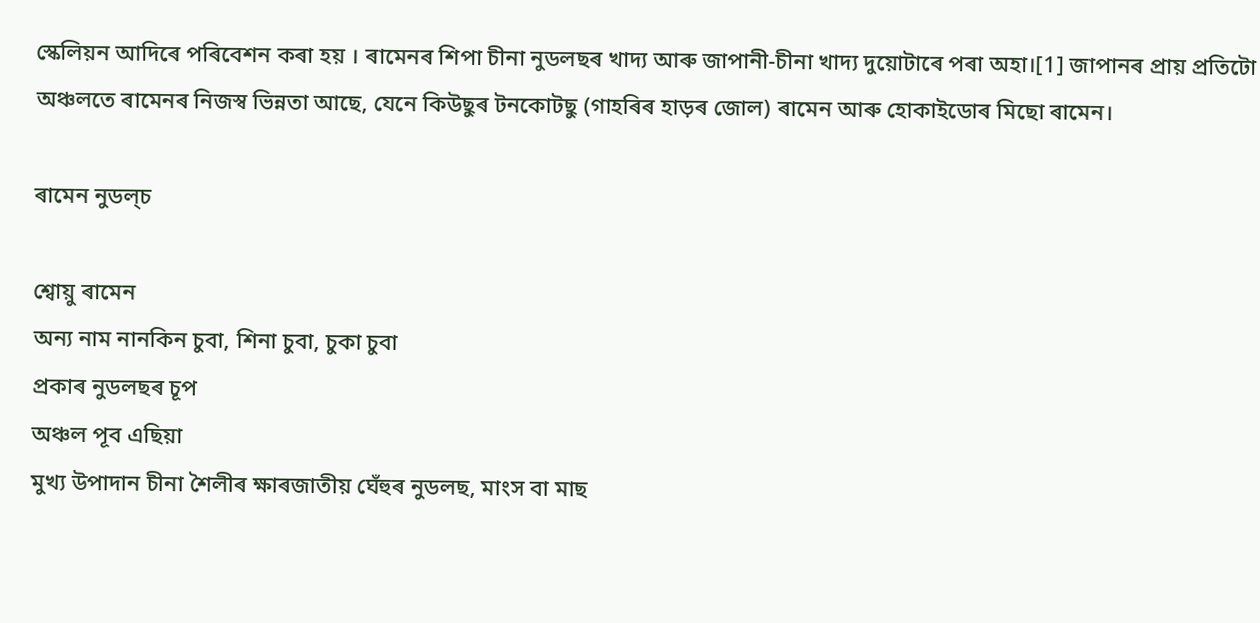স্কেলিয়ন আদিৰে পৰিবেশন কৰা হয় । ৰামেনৰ শিপা চীনা নুডলছৰ খাদ্য আৰু জাপানী-চীনা খাদ্য দুয়োটাৰে পৰা অহা।[1] জাপানৰ প্ৰায় প্ৰতিটো অঞ্চলতে ৰামেনৰ নিজস্ব ভিন্নতা আছে, যেনে কিউছুৰ টনকোটছু (গাহৰিৰ হাড়ৰ জোল) ৰামেন আৰু হোকাইডোৰ মিছো ৰামেন।

ৰামেন নুডল্‌চ

শ্বোয়ু ৰামেন
অন্য নাম নানকিন চুবা, শিনা চুবা, চুকা চুবা
প্ৰকাৰ নুডলছৰ চূপ
অঞ্চল পূব এছিয়া
মুখ্য উপাদান চীনা শৈলীৰ ক্ষাৰজাতীয় ঘেঁহুৰ নুডলছ, মাংস বা মাছ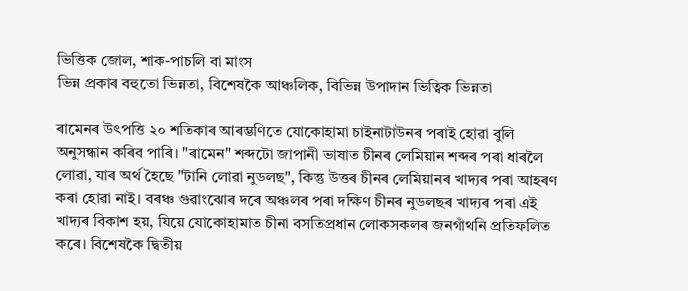ভিত্তিক জোল, শাক-পাচলি বা মাংস
ভিন্ন প্ৰকাৰ বহুতো ভিন্নতা, বিশেষকৈ আঞ্চলিক, বিভিন্ন উপাদান ভিত্বিক ভিন্নতা

ৰামেনৰ উৎপত্তি ২০ শতিকাৰ আৰম্ভণিতে যোকোহামা চাইনাটাউনৰ পৰাই হোৱা বুলি অনুসন্ধান কৰিব পাৰি। "ৰামেন" শব্দটো জাপানী ভাষাত চীনৰ লেমিয়ান শব্দৰ পৰা ধাৰলৈ লোৱা, যাৰ অৰ্থ হৈছে "টানি লোৱা নুডলছ", কিন্তু উত্তৰ চীনৰ লেমিয়ানৰ খাদ্যৰ পৰা আহৰণ কৰা হোৱা নাই। বৰঞ্চ গুৱাংঝোৰ দৰে অঞ্চলৰ পৰা দক্ষিণ চীনৰ নুডলছৰ খাদ্যৰ পৰা এই খাদ্যৰ বিকাশ হয়, যিয়ে যোকোহামাত চীনা বসতিপ্ৰধান লোকসকলৰ জনগাঁথনি প্ৰতিফলিত কৰে। বিশেষকৈ দ্বিতীয়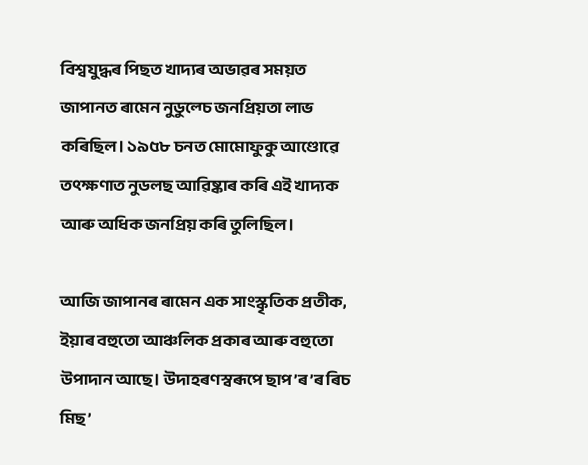বিশ্বযুদ্ধৰ পিছত খাদ্যৰ অভাৱৰ সময়ত জাপানত ৰামেন নুডুল্চে জনপ্ৰিয়তা লাভ কৰিছিল। ১৯৫৮ চনত মোমোফুকু আণ্ডোৱে তৎক্ষণাত নুডলছ আৱিষ্কাৰ কৰি এই খাদ্যক আৰু অধিক জনপ্ৰিয় কৰি তুলিছিল।

আজি জাপানৰ ৰামেন এক সাংস্কৃতিক প্ৰতীক, ইয়াৰ বহুতো আঞ্চলিক প্ৰকাৰ আৰু বহুতো উপাদান আছে। উদাহৰণস্বৰূপে ছাপ’ৰ’ৰ ৰিচ মিছ’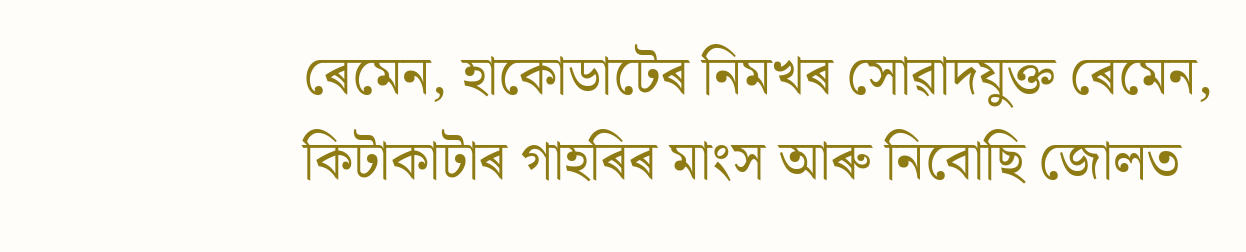ৰেমেন, হাকোডাটেৰ নিমখৰ সোৱাদযুক্ত ৰেমেন, কিটাকাটাৰ গাহৰিৰ মাংস আৰু নিবোছি জোলত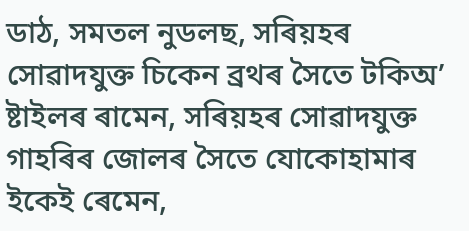ডাঠ, সমতল নুডলছ, সৰিয়হৰ সোৱাদযুক্ত চিকেন ব্ৰথৰ সৈতে টকিঅ’ ষ্টাইলৰ ৰামেন, সৰিয়হৰ সোৱাদযুক্ত গাহৰিৰ জোলৰ সৈতে যোকোহামাৰ ইকেই ৰেমেন,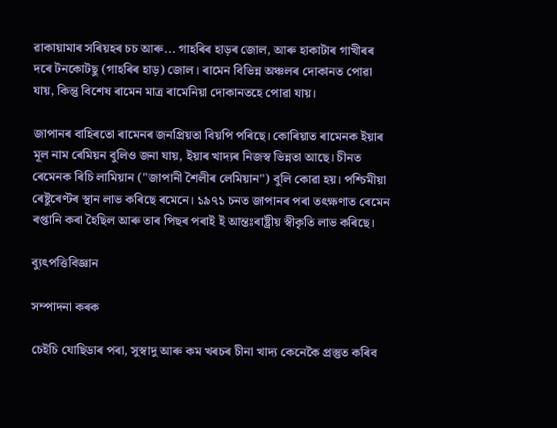ৱাকায়ামাৰ সৰিয়হৰ চচ আৰু... গাহৰিৰ হাড়ৰ জোল, আৰু হাকাটাৰ গাখীৰৰ দৰে টনকোটছু (গাহৰিৰ হাড়) জোল। ৰামেন বিভিন্ন অঞ্চলৰ দোকানত পোৱা যায়, কিন্তু বিশেষ ৰামেন মাত্ৰ ৰামেনিয়া দোকানতহে পোৱা যায়।

জাপানৰ বাহিৰতো ৰামেনৰ জনপ্ৰিয়তা বিয়পি পৰিছে। কোৰিয়াত ৰামেনক ইয়াৰ মূল নাম ৰেমিয়ন বুলিও জনা যায়, ইয়াৰ খাদ্যৰ নিজস্ব ভিন্নতা আছে। চীনত ৰেমেনক ৰিচি লামিয়ান ("জাপানী শৈলীৰ লেমিয়ান") বুলি কোৱা হয়। পশ্চিমীয়া ৰেষ্টুৰেণ্টৰ স্থান লাভ কৰিছে ৰমেনে। ১৯৭১ চনত জাপানৰ পৰা তৎক্ষণাত ৰেমেন ৰপ্তানি কৰা হৈছিল আৰু তাৰ পিছৰ পৰাই ই আন্তঃৰাষ্ট্ৰীয় স্বীকৃতি লাভ কৰিছে।

ব্যুৎপত্তিবিজ্ঞান

সম্পাদনা কৰক

চেইচি যোছিডাৰ পৰা, সুস্বাদু আৰু কম খৰচৰ চীনা খাদ্য কেনেকৈ প্ৰস্তুত কৰিব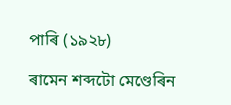পাৰি (১৯২৮)

ৰামেন শব্দটো মেণ্ডেৰিন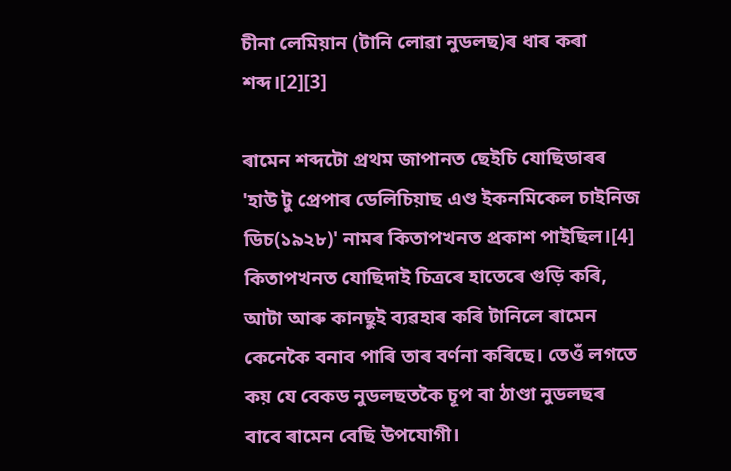চীনা লেমিয়ান (টানি লোৱা নুডলছ)ৰ ধাৰ কৰা শব্দ।[2][3]

ৰামেন শব্দটো প্ৰথম জাপানত ছেইচি যোছিডাৰৰ 'হাউ টু প্ৰেপাৰ ডেলিচিয়াছ এণ্ড ইকনমিকেল চাইনিজ ডিচ(১৯২৮)' নামৰ কিতাপখনত প্ৰকাশ পাইছিল।[4] কিতাপখনত যোছিদাই চিত্ৰৰে হাতেৰে গুড়ি কৰি, আটা আৰু কানছুই ব্যৱহাৰ কৰি টানিলে ৰামেন কেনেকৈ বনাব পাৰি তাৰ বৰ্ণনা কৰিছে। তেওঁ লগতে কয় যে বেকড নুডলছতকৈ চূপ বা ঠাণ্ডা নুডলছৰ বাবে ৰামেন বেছি উপযোগী।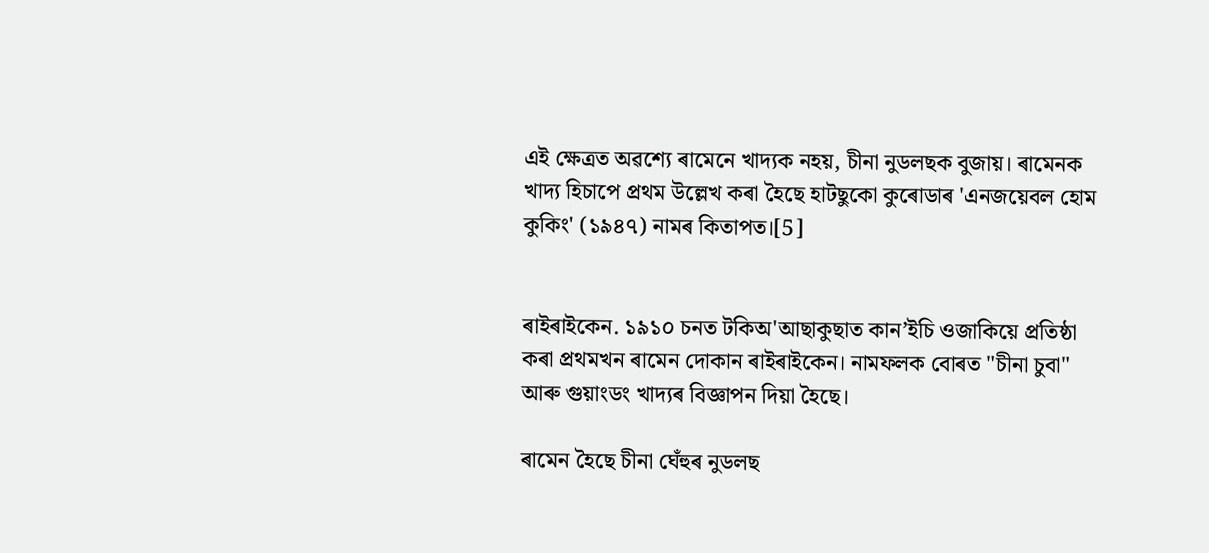এই ক্ষেত্ৰত অৱশ্যে ৰামেনে খাদ্যক নহয়, চীনা নুডলছক বুজায়। ৰামেনক খাদ্য হিচাপে প্ৰথম উল্লেখ কৰা হৈছে হাটছুকো কুৰোডাৰ 'এনজয়েবল হোম কুকিং' (১৯৪৭) নামৰ কিতাপত।[5]


ৰাইৰাইকেন. ১৯১০ চনত টকিঅ'আছাকুছাত কান’ইচি ওজাকিয়ে প্ৰতিষ্ঠা কৰা প্ৰথমখন ৰামেন দোকান ৰাইৰাইকেন। নামফলক বোৰত "চীনা চুবা" আৰু গুয়াংডং খাদ্যৰ বিজ্ঞাপন দিয়া হৈছে।

ৰামেন হৈছে চীনা ঘেঁহুৰ নুডলছ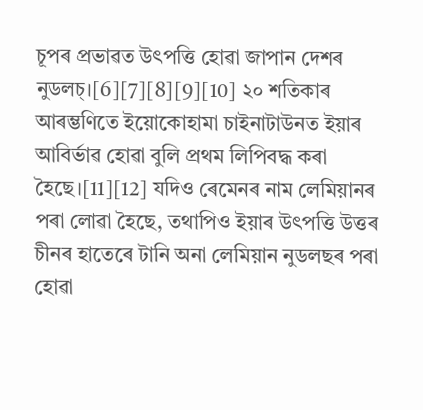চূপৰ প্ৰভাৱত উৎপত্তি হোৱা জাপান দেশৰ নুডলচ্।[6][7][8][9][10] ২০ শতিকাৰ আৰম্ভণিতে ইয়োকোহামা চাইনাটাউনত ইয়াৰ আবিৰ্ভাৱ হোৱা বুলি প্ৰথম লিপিবদ্ধ কৰা হৈছে।[11][12] যদিও ৰেমেনৰ নাম লেমিয়ানৰ পৰা লোৱা হৈছে, তথাপিও ইয়াৰ উৎপত্তি উত্তৰ চীনৰ হাতেৰে টানি অনা লেমিয়ান নুডলছৰ পৰা হোৱা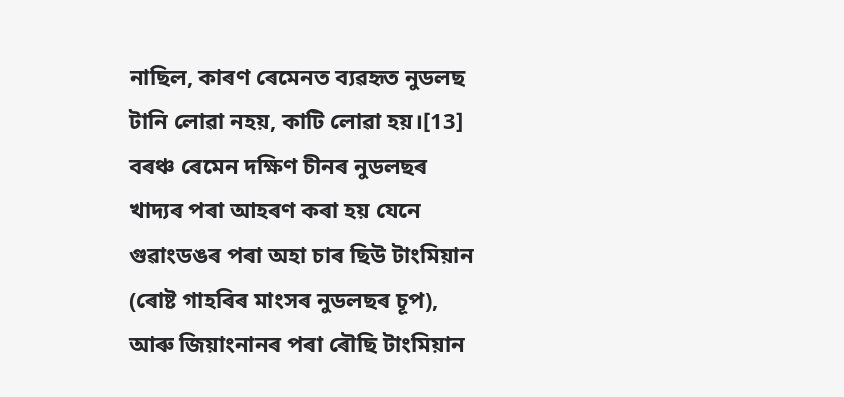নাছিল, কাৰণ ৰেমেনত ব্যৱহৃত নুডলছ টানি লোৱা নহয়, কাটি লোৱা হয়।[13] বৰঞ্চ ৰেমেন দক্ষিণ চীনৰ নুডলছৰ খাদ্যৰ পৰা আহৰণ কৰা হয় যেনে গুৱাংডঙৰ পৰা অহা চাৰ ছিউ টাংমিয়ান (ৰোষ্ট গাহৰিৰ মাংসৰ নুডলছৰ চূপ), আৰু জিয়াংনানৰ পৰা ৰৌছি টাংমিয়ান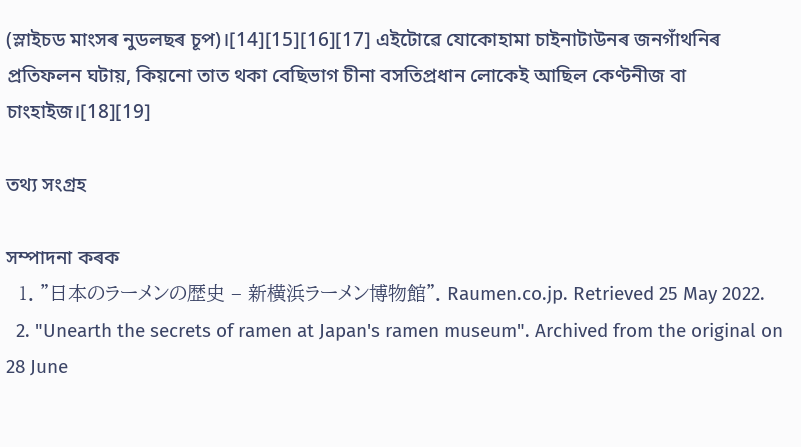(স্লাইচড মাংসৰ নুডলছৰ চূপ)।[14][15][16][17] এইটোৱে যোকোহামা চাইনাটাউনৰ জনগাঁথনিৰ প্ৰতিফলন ঘটায়, কিয়নো তাত থকা বেছিভাগ চীনা বসতিপ্ৰধান লোকেই আছিল কেণ্টনীজ বা চাংহাইজ।[18][19]

তথ্য সংগ্ৰহ

সম্পাদনা কৰক
  1. "日本のラーメンの歴史 – 新横浜ラーメン博物館". Raumen.co.jp. Retrieved 25 May 2022.
  2. "Unearth the secrets of ramen at Japan's ramen museum". Archived from the original on 28 June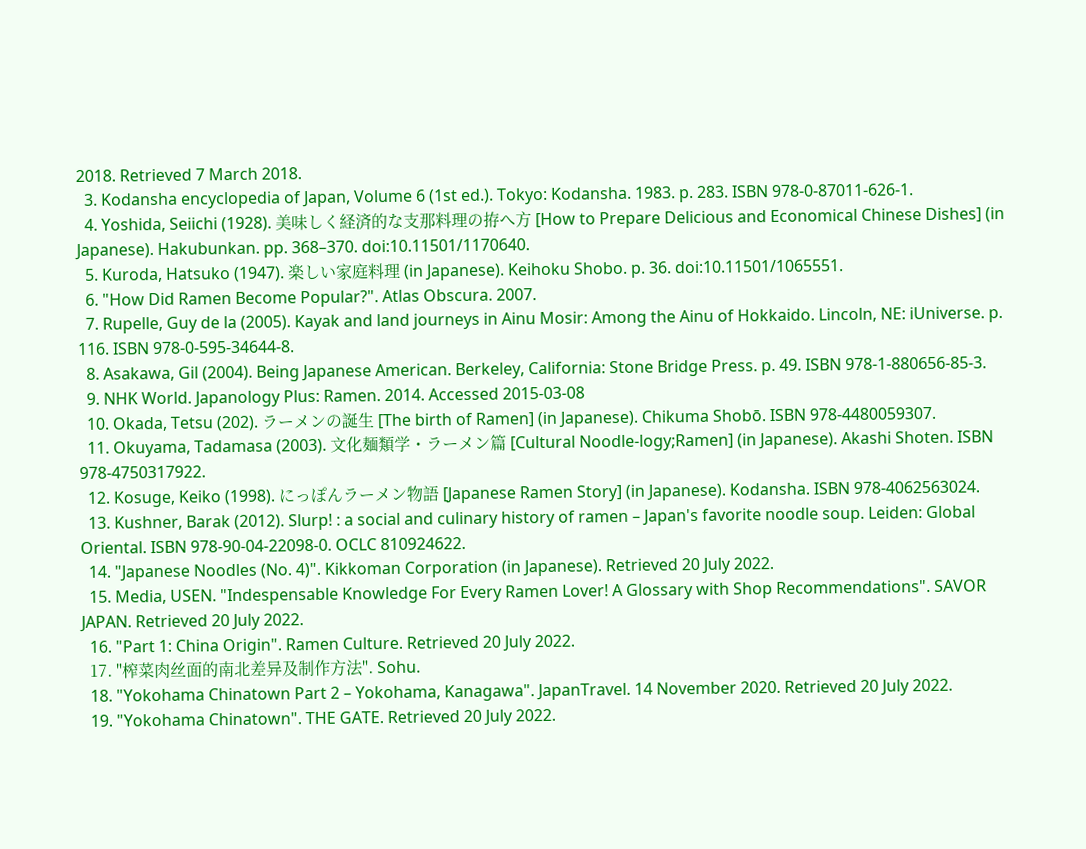2018. Retrieved 7 March 2018.
  3. Kodansha encyclopedia of Japan, Volume 6 (1st ed.). Tokyo: Kodansha. 1983. p. 283. ISBN 978-0-87011-626-1.
  4. Yoshida, Seiichi (1928). 美味しく経済的な支那料理の拵へ方 [How to Prepare Delicious and Economical Chinese Dishes] (in Japanese). Hakubunkan. pp. 368–370. doi:10.11501/1170640.
  5. Kuroda, Hatsuko (1947). 楽しい家庭料理 (in Japanese). Keihoku Shobo. p. 36. doi:10.11501/1065551.
  6. "How Did Ramen Become Popular?". Atlas Obscura. 2007.
  7. Rupelle, Guy de la (2005). Kayak and land journeys in Ainu Mosir: Among the Ainu of Hokkaido. Lincoln, NE: iUniverse. p. 116. ISBN 978-0-595-34644-8.
  8. Asakawa, Gil (2004). Being Japanese American. Berkeley, California: Stone Bridge Press. p. 49. ISBN 978-1-880656-85-3.
  9. NHK World. Japanology Plus: Ramen. 2014. Accessed 2015-03-08
  10. Okada, Tetsu (202). ラーメンの誕生 [The birth of Ramen] (in Japanese). Chikuma Shobō. ISBN 978-4480059307.
  11. Okuyama, Tadamasa (2003). 文化麺類学・ラーメン篇 [Cultural Noodle-logy;Ramen] (in Japanese). Akashi Shoten. ISBN 978-4750317922.
  12. Kosuge, Keiko (1998). にっぽんラーメン物語 [Japanese Ramen Story] (in Japanese). Kodansha. ISBN 978-4062563024.
  13. Kushner, Barak (2012). Slurp! : a social and culinary history of ramen – Japan's favorite noodle soup. Leiden: Global Oriental. ISBN 978-90-04-22098-0. OCLC 810924622.
  14. "Japanese Noodles (No. 4)". Kikkoman Corporation (in Japanese). Retrieved 20 July 2022.
  15. Media, USEN. "Indespensable Knowledge For Every Ramen Lover! A Glossary with Shop Recommendations". SAVOR JAPAN. Retrieved 20 July 2022.
  16. "Part 1: China Origin". Ramen Culture. Retrieved 20 July 2022.
  17. "榨菜肉丝面的南北差异及制作方法". Sohu.
  18. "Yokohama Chinatown Part 2 – Yokohama, Kanagawa". JapanTravel. 14 November 2020. Retrieved 20 July 2022.
  19. "Yokohama Chinatown". THE GATE. Retrieved 20 July 2022.